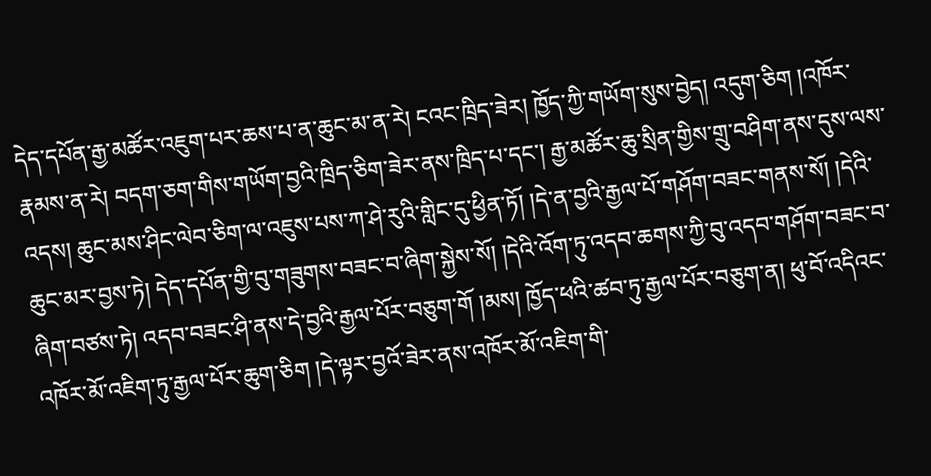དེད་དཔོན་རྒྱ་མཚོར་འཇུག་པར་ཆས་པ་ན་ཆུང་མ་ན་རེ། ངའང་ཁྲིད་ཟེར། ཁྱོད་ཀྱི་གཡོག་སུས་བྱེད། འདུག་ཅིག །འཁོར་རྣམས་ན་རེ། བདག་ཅག་གིས་གཡོག་བྱའི་ཁྲིད་ཅིག་ཟེར་ནས་ཁྲིད་པ་དང་། རྒྱ་མཚོར་ཆུ་སྲིན་གྱིས་གྲུ་བཤིག་ནས་དུས་ལས་འདས། ཆུང་མས་ཤིང་ལེབ་ཅིག་ལ་འཇུས་པས་ཀ་ཤེ་རུའི་གླིང་དུ་ཕྱིན་ཏོ། །དེ་ན་བྱའི་རྒྱལ་པོ་གཤོག་བཟང་གནས་སོ། །དེའི་ཆུང་མར་བྱས་ཏེ། དེད་དཔོན་གྱི་བུ་གཟུགས་བཟང་བ་ཞིག་སྐྱེས་སོ། །དེའི་འོག་ཏུ་འདབ་ཆགས་ཀྱི་བུ་འདབ་གཤོག་བཟང་བ་ཞིག་བཙས་ཏེ། འདབ་བཟང་ཤི་ནས་དེ་བྱའི་རྒྱལ་པོར་བཅུག་གོ །མས། ཁྱོད་ཕའི་ཚབ་ཏུ་རྒྱལ་པོར་བཅུག་ན། ཕུ་བོ་འདིའང་འཁོར་མོ་འཇིག་ཏུ་རྒྱལ་པོར་ཆུག་ཅིག །དེ་ལྟར་བྱའོ་ཟེར་ནས་འཁོར་མོ་འཇིག་གི་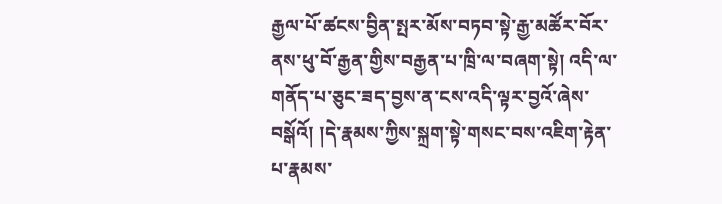རྒྱལ་པོ་ཚངས་བྱིན་སྤར་མོས་བཏབ་སྟེ་རྒྱ་མཚོར་བོར་ནས་ཕུ་བོ་རྒྱན་གྱིས་བརྒྱན་པ་ཁྲི་ལ་བཞག་སྟེ། འདི་ལ་གནོད་པ་ཅུང་ཟད་བྱས་ན་ངས་འདི་ལྟར་བྱའོ་ཞེས་བསྒོའོ། །དེ་རྣམས་ཀྱིས་སྐྲག་སྟེ་གསང་བས་འཇིག་རྟེན་པ་རྣམས་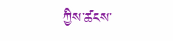ཀྱིས་ཚངས་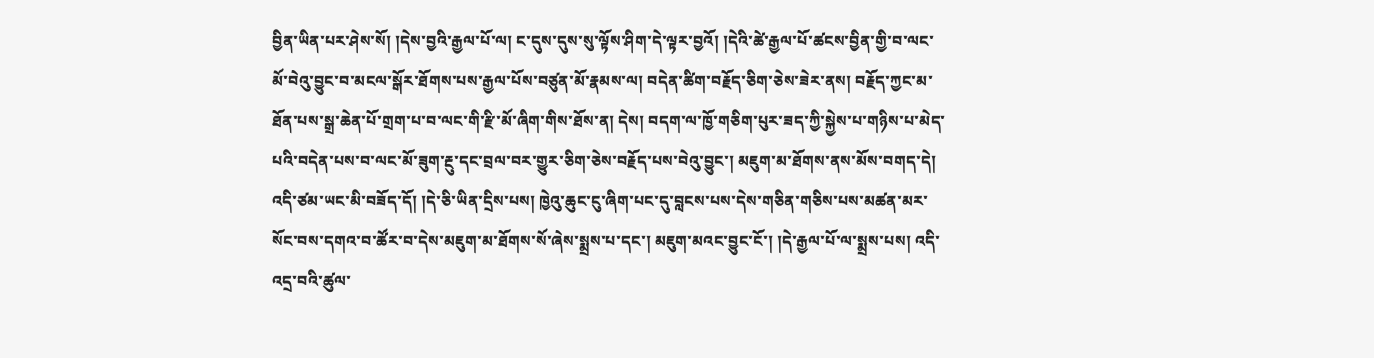བྱིན་ཡིན་པར་ཤེས་སོ། །དེས་བྱའི་རྒྱལ་པོ་ལ། ང་དུས་དུས་སུ་ལྟོས་ཤིག་དེ་ལྟར་བྱའོ། །དེའི་ཚེ་རྒྱལ་པོ་ཚངས་བྱིན་གྱི་བ་ལང་མོ་བེའུ་བྱུང་བ་མངལ་སྒོར་ཐོགས་པས་རྒྱལ་པོས་བཙུན་མོ་རྣམས་ལ། བདེན་ཚིག་བརྗོད་ཅིག་ཅེས་ཟེར་ནས། བརྗོད་ཀྱང་མ་ཐོན་པས་སྒྲ་ཆེན་པོ་གྲག་པ་བ་ལང་གི་རྫི་མོ་ཞིག་གིས་ཐོས་ན། དེས། བདག་ལ་ཁྱོ་གཅིག་པུར་ཟད་ཀྱི་སྐྱེས་པ་གཉིས་པ་མེད་པའི་བདེན་པས་བ་ལང་མོ་ཟུག་རྔུ་དང་བྲལ་བར་གྱུར་ཅིག་ཅེས་བརྗོད་པས་བེའུ་བྱུང་། མཇུག་མ་ཐོགས་ནས་མོས་བགད་དེ། འདི་ཙམ་ཡང་མི་བཟོད་དོ། །དེ་ཅི་ཡིན་དྲིས་པས། ཁྱེའུ་ཆུང་ངུ་ཞིག་པང་དུ་བླངས་པས་དེས་གཅིན་གཅིས་པས་མཚན་མར་སོང་བས་དགའ་བ་ཚོར་བ་དེས་མཇུག་མ་ཐོགས་སོ་ཞེས་སྨྲས་པ་དང་། མཇུག་མའང་བྱུང་ངོ་། །དེ་རྒྱལ་པོ་ལ་སྨྲས་པས། འདི་འདྲ་བའི་ཚུལ་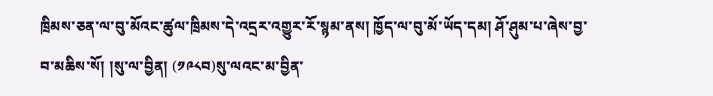ཁྲིམས་ཅན་ལ་བུ་མོའང་ཚུལ་ཁྲིམས་དེ་འདྲར་འགྱུར་རོ་སྙམ་ནས། ཁྱོད་ལ་བུ་མོ་ཡོད་དམ། ཤོ་ཤུམ་པ་ཞེས་བྱ་བ་མཆིས་སོ། །སུ་ལ་བྱིན། (༡༩༨བ)སུ་ལའང་མ་བྱིན་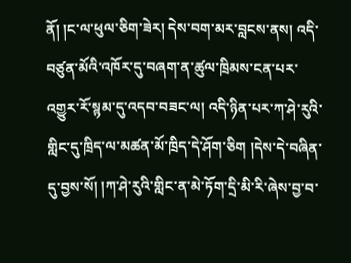ནོ། །ང་ལ་ཕུལ་ཅིག་ཟེར། དེས་བག་མར་བླངས་ནས། འདི་བཙུན་མོའི་འཁོར་དུ་བཞག་ན་ཚུལ་ཁྲིམས་ངན་པར་འགྱུར་རོ་སྙམ་དུ་འདབ་བཟང་ལ། འདི་ཉིན་པར་ཀ་ཤེ་རུའི་གླིང་དུ་ཁྲིད་ལ་མཚན་མོ་ཁྲིད་དེ་ཤོག་ཅིག །དེས་དེ་བཞིན་དུ་བྱས་སོ། །ཀ་ཤེ་རུའི་གླིང་ན་མེ་ཏོག་དྲི་མི་རི་ཞེས་བྱ་བ་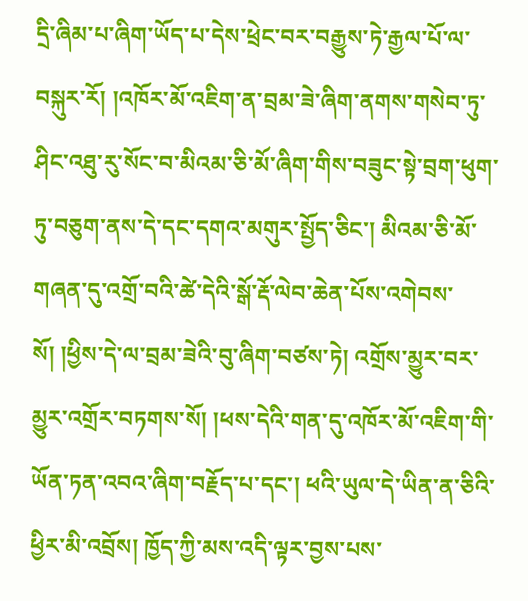དྲི་ཞིམ་པ་ཞིག་ཡོད་པ་དེས་ཕྲེང་བར་བརྒྱུས་ཏེ་རྒྱལ་པོ་ལ་བསྐུར་རོ། །འཁོར་མོ་འཇིག་ན་བྲམ་ཟེ་ཞིག་ནགས་གསེབ་ཏུ་ཤིང་འཐུ་རུ་སོང་བ་མིའམ་ཅི་མོ་ཞིག་གིས་བཟུང་སྟེ་བྲག་ཕུག་ཏུ་བཅུག་ནས་དེ་དང་དགའ་མགུར་སྤྱོད་ཅིང་། མིའམ་ཅི་མོ་གཞན་དུ་འགྲོ་བའི་ཚེ་དེའི་སྒོ་རྡོ་ལེབ་ཆེན་པོས་འགེབས་སོ། །ཕྱིས་དེ་ལ་བྲམ་ཟེའི་བུ་ཞིག་བཙས་ཏེ། འགྲོས་མྱུར་བར་མྱུར་འགྲོར་བཏགས་སོ། །ཕས་དེའི་གན་དུ་འཁོར་མོ་འཇིག་གི་ཡོན་ཏན་འབའ་ཞིག་བརྗོད་པ་དང་། ཕའི་ཡུལ་དེ་ཡིན་ན་ཅིའི་ཕྱིར་མི་འབྲོས། ཁྱོད་ཀྱི་མས་འདི་ལྟར་བྱས་པས་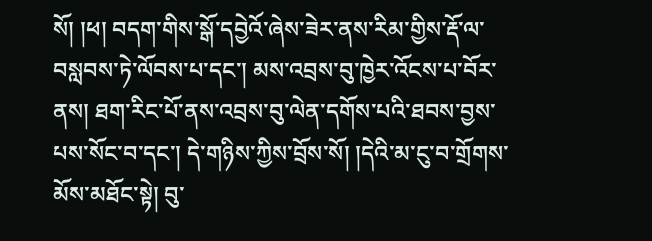སོ། །ཕ། བདག་གིས་སྒོ་དབྱེའོ་ཞེས་ཟེར་ནས་རིམ་གྱིས་རྡོ་ལ་བསླབས་ཏེ་ལོབས་པ་དང་། མས་འབྲས་བུ་ཁྱེར་འོངས་པ་བོར་ནས། ཐག་རིང་པོ་ནས་འབྲས་བུ་ལེན་དགོས་པའི་ཐབས་བྱས་པས་སོང་བ་དང་། དེ་གཉིས་ཀྱིས་བྲོས་སོ། །དེའི་མ་ངུ་བ་གྲོགས་མོས་མཐོང་སྟེ། བུ་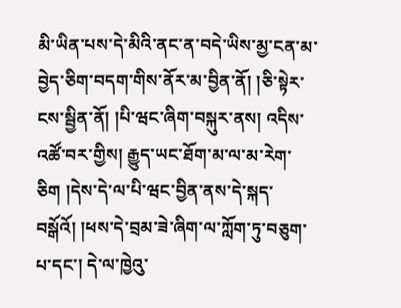མི་ཡིན་པས་དེ་མིའི་ནང་ན་བདེ་ཡིས་མྱ་ངན་མ་བྱེད་ཅིག་བདག་གིས་ནོར་མ་བྱིན་ནོ། །ཅི་སྟེར་ངས་སྦྱིན་ནོ། །པི་ཝང་ཞིག་བསྐུར་ནས། འདིས་འཚོ་བར་གྱིས། རྒྱུད་ཡང་ཐོག་མ་ལ་མ་རེག་ཅིག །དེས་དེ་ལ་པི་ཝང་བྱིན་ནས་དེ་སྐད་བསྒོའོ། །ཕས་དེ་བྲམ་ཟེ་ཞིག་ལ་ཀློག་ཏུ་བཅུག་པ་དང་། དེ་ལ་ཁྱེའུ་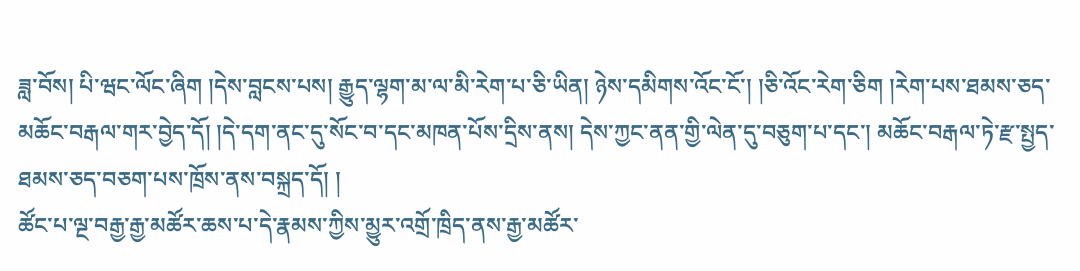ཟླ་བོས། པི་ཝང་ལོང་ཞིག །དེས་བླངས་པས། རྒྱུད་ལྷག་མ་ལ་མི་རེག་པ་ཅི་ཡིན། ཉེས་དམིགས་འོང་ངོ་། །ཅི་འོང་རེག་ཅིག །རེག་པས་ཐམས་ཅད་མཆོང་བརྒལ་གར་བྱེད་དོ། །དེ་དག་ནང་དུ་སོང་བ་དང་མཁན་པོས་དྲིས་ནས། དེས་ཀྱང་ནན་གྱི་ལེན་དུ་བཅུག་པ་དང་། མཆོང་བརྒལ་ཏེ་རྫ་སྤྱད་ཐམས་ཅད་བཅག་པས་ཁྲོས་ནས་བསྐྲད་དོ། །
ཚོང་པ་ལྔ་བརྒྱ་རྒྱ་མཚོར་ཆས་པ་དེ་རྣམས་ཀྱིས་མྱུར་འགྲོ་ཁྲིད་ནས་རྒྱ་མཚོར་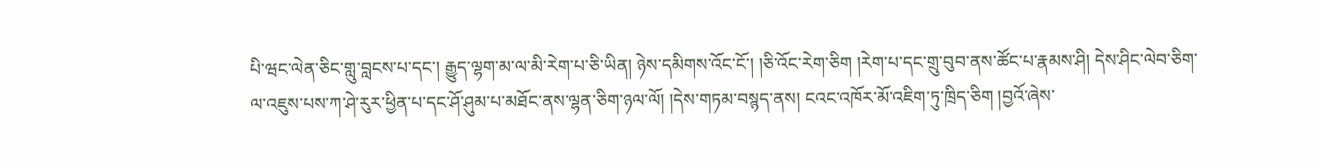པི་ཝང་ལེན་ཅིང་གླུ་བླངས་པ་དང་། རྒྱུད་ལྷག་མ་ལ་མི་རེག་པ་ཅི་ཡིན། ཉེས་དམིགས་འོང་ངོ་། །ཅི་འོང་རེག་ཅིག །རེག་པ་དང་གྲུ་བུབ་ནས་ཚོང་པ་རྣམས་ཤི། དེས་ཤིང་ལེབ་ཅིག་ལ་འཇུས་པས་ཀ་ཤེ་རུར་ཕྱིན་པ་དང་ཤོ་ཤུམ་པ་མཐོང་ནས་ལྷན་ཅིག་ཉལ་ལོ། །དེས་གཏམ་བསྙད་ནས། ངའང་འཁོར་མོ་འཇིག་ཏུ་ཁྲིད་ཅིག །བྱའོ་ཞེས་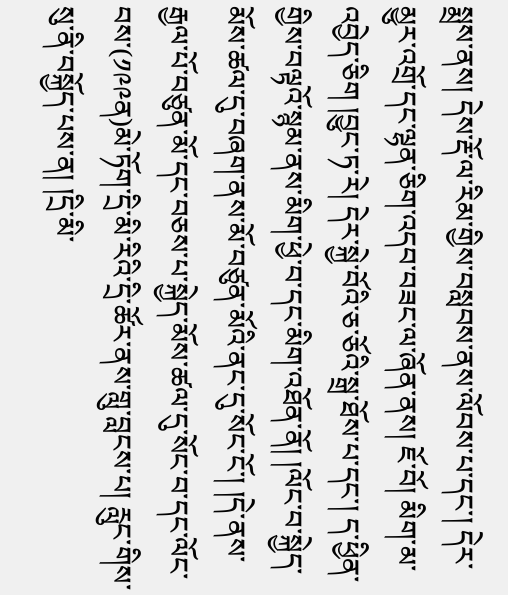སྨྲས་ནས། དེས་རྡོ་ལ་རིམ་གྱིས་བསླབས་ནས་ལོབས་པ་དང་། དེར་མྱུར་འགྲོ་དང་ལྷན་ཅིག་འདབ་བཟང་ལ་ཞོན་ནས། ཇོ་བོ། མིག་མ་འབྱེད་ཅིག །བྱུང་ཏ་རེ། དེར་སྐྱེ་བོའི་ཅ་ཅོའི་སྒྲ་ཐོས་པ་དང་། ད་ཕྱིན་གྱིས་བལྟའོ་སྙམ་ནས་མིག་ཕྱེ་བ་དང་མིག་འཐོན་ནོ། །ལོང་བ་སྐྱེད་མོས་ཚལ་དུ་བཞག་ནས་མོ་བཙུན་མོའི་ནང་དུ་སོང་ངོ་། །དེ་ནས་རྒྱལ་པོ་བཙུན་མོ་དང་བཅས་པ་སྐྱེད་མོས་ཚལ་དུ་སོང་བ་དང་ལོང་བས་(༡༩༩ན)མེ་ཏོག་དྲི་མི་རིའི་དྲི་ཚོར་ནས་གླུ་བླངས་པ། རླུང་གིས་སུ་ནི་བསྐྱོད་པས་ན། །དྲི་མི་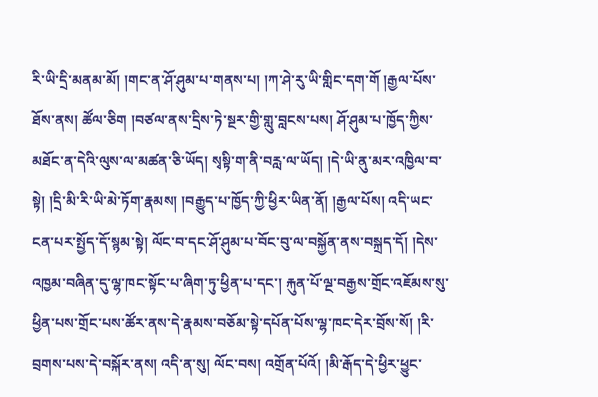རི་ཡི་དྲི་མནམ་མོ། །གང་ན་ཤོ་ཤུམ་པ་གནས་པ། །ཀ་ཤེ་རུ་ཡི་གླིང་དག་གོ །རྒྱལ་པོས་ཐོས་ནས། ཚོལ་ཅིག །བཙལ་ནས་དྲིས་ཏེ་སྔར་གྱི་གླུ་བླངས་པས། ཤོ་ཤུམ་པ་ཁྱོད་ཀྱིས་མཐོང་ན་དེའི་ལུས་ལ་མཚན་ཅི་ཡོད། སྭསྟི་ག་ནི་བརླ་ལ་ཡོད། །དེ་ཡི་ནུ་མར་འཁྱིལ་བ་སྟེ། །དྲི་མི་རི་ཡི་མེ་ཏོག་རྣམས། །བརྒྱུད་པ་ཁྱོད་ཀྱི་ཕྱིར་ཡིན་ནོ། །རྒྱལ་པོས། འདི་ཡང་ངན་པར་སྤྱོད་དོ་སྙམ་སྟེ། ལོང་བ་དང་ཤོ་ཤུམ་པ་བོང་བུ་ལ་བསྐྱོན་ནས་བསྐྲད་དོ། །དེས་འཁྱམ་བཞིན་དུ་ལྷ་ཁང་སྟོང་པ་ཞིག་ཏུ་ཕྱིན་པ་དང་། རྐུན་པོ་ལྔ་བརྒྱས་གྲོང་འཇོམས་སུ་ཕྱིན་པས་གྲོང་པས་ཚོར་ནས་དེ་རྣམས་བཅོམ་སྟེ་དཔོན་པོས་ལྷ་ཁང་དེར་བྲོས་སོ། །རི་བྲགས་པས་དེ་བསྐོར་ནས། འདི་ན་སུ། ལོང་བས། འགྲོན་པོའོ། །མི་རྒོད་དེ་ཕྱིར་ཕྱུང་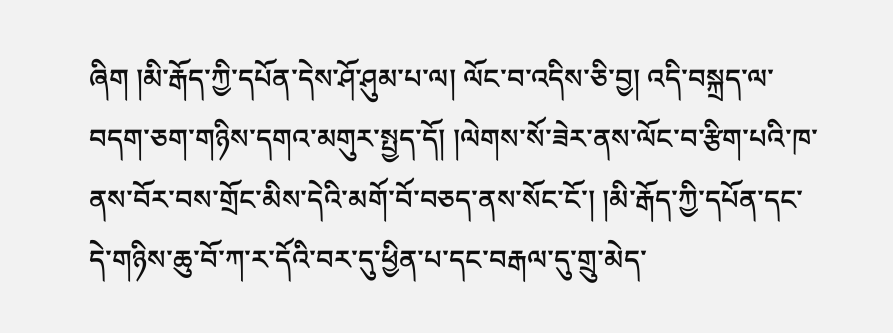ཞིག །མི་རྒོད་ཀྱི་དཔོན་དེས་ཤོ་ཤུམ་པ་ལ། ལོང་བ་འདིས་ཅི་བྱ། འདི་བསྐྲད་ལ་བདག་ཅག་གཉིས་དགའ་མགུར་སྤྱད་དོ། །ལེགས་སོ་ཟེར་ནས་ལོང་བ་རྩིག་པའི་ཁ་ནས་བོར་བས་གྲོང་མིས་དེའི་མགོ་བོ་བཅད་ནས་སོང་ངོ་། །མི་རྒོད་ཀྱི་དཔོན་དང་དེ་གཉིས་ཆུ་བོ་ཀ་ར་དོའི་བར་དུ་ཕྱིན་པ་དང་བརྒལ་དུ་གྲུ་མེད་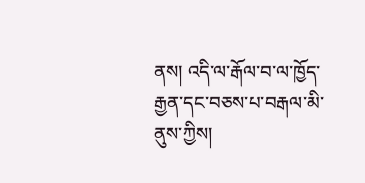ནས། འདི་ལ་རྒོལ་བ་ལ་ཁྱོད་རྒྱན་དང་བཅས་པ་བརྒལ་མི་ནུས་ཀྱིས།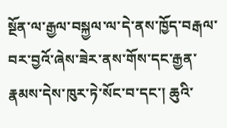སྔོན་ལ་རྒྱལ་བསྐྱལ་ལ་དེ་ནས་ཁྱོད་བརྒལ་བར་བྱའོ་ཞེས་ཟེར་ནས་གོས་དང་རྒྱན་རྣམས་དེས་ཁུར་ཏེ་སོང་བ་དང་། ཆུའི་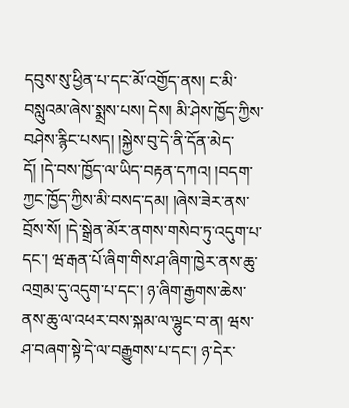དབུས་སུ་ཕྱིན་པ་དང་མོ་འགྱོད་ནས། ང་མི་བསླུའམ་ཞེས་སྨྲས་པས། དེས། མི་ཤེས་ཁྱོད་ཀྱིས་བཤེས་རྙིང་པསད། །སྐྱེས་བུ་དེ་ནི་དོན་མེད་དོ། །དེ་བས་ཁྱོད་ལ་ཡིད་བརྟན་དཀའ། །བདག་ཀྱང་ཁྱོད་ཀྱིས་མི་བསད་དམ། །ཞེས་ཟེར་ནས་བྲོས་སོ། །དེ་སྒྲེན་མོར་ནགས་གསེབ་ཏུ་འདུག་པ་དང་། ཝ་རྒན་པོ་ཞིག་གིས་ཤ་ཞིག་ཁྱེར་ནས་ཆུ་འགྲམ་དུ་འདུག་པ་དང་། ཉ་ཞིག་རྒྱགས་ཆེས་ནས་ཆུ་ལ་འཕར་བས་སྐམ་ལ་ལྷུང་བ་ན། ཝས་ཤ་བཞག་སྟེ་དེ་ལ་བརྒྱུགས་པ་དང་། ཉ་དེར་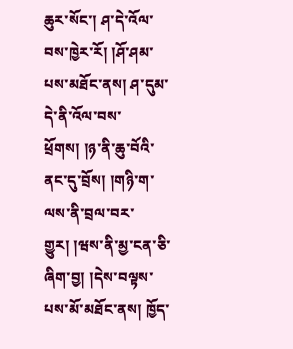ཆུར་སོང་། ཤ་དེ་འོལ་བས་ཁྱེར་རོ། །ཤོ་ཤམ་པས་མཐོང་ནས། ཤ་དུམ་དེ་ནི་འོལ་བས་ཕྲོགས། །ཉ་ནི་ཆུ་བོའི་ནང་དུ་བྲོས། །གཉི་ག་ལས་ནི་བྲལ་བར་གྱུར། །ཝས་ནི་མྱ་ངན་ཅི་ཞིག་བྱ། །དེས་བལྟས་པས་མོ་མཐོང་ནས། ཁྱོད་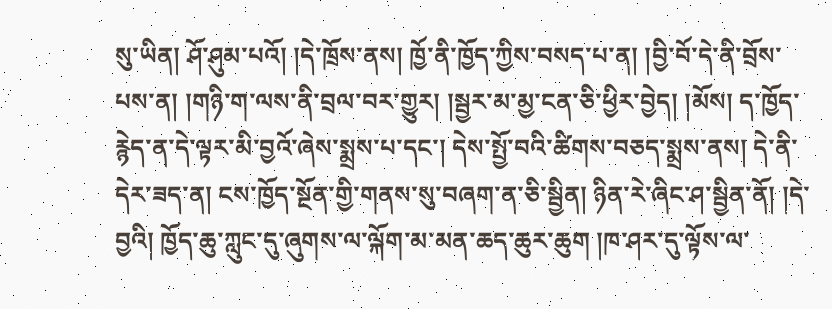སུ་ཡིན། ཤོ་ཤུམ་པའོ། །དེ་ཁྲོས་ནས། ཁྱོ་ནི་ཁྱོད་ཀྱིས་བསད་པ་ན། །བྱི་བོ་དེ་ནི་བྲོས་པས་ན། །གཉི་ག་ལས་ནི་བྲལ་བར་གྱུར། །སྦྱར་མ་མྱ་ངན་ཅི་ཕྱིར་བྱེད། །མོས། ད་ཁྱོད་རྙེད་ན་དེ་ལྟར་མི་བྱའོ་ཞེས་སྨྲས་པ་དང་། དེས་སྤྱོ་བའི་ཚིགས་བཅད་སྨྲས་ནས། དེ་ནི་དེར་ཟད་ན། ངས་ཁྱོད་སྔོན་གྱི་གནས་སུ་བཞག་ན་ཅི་སྦྱིན། ཉིན་རེ་ཞིང་ཤ་སྦྱིན་ནོ། །དེ་བྱའི། ཁྱོད་ཆུ་ཀླུང་དུ་ཞུགས་ལ་ལྐོག་མ་མན་ཆད་ཆུར་ཆུག །ཁ་ཤར་དུ་ལྟོས་ལ་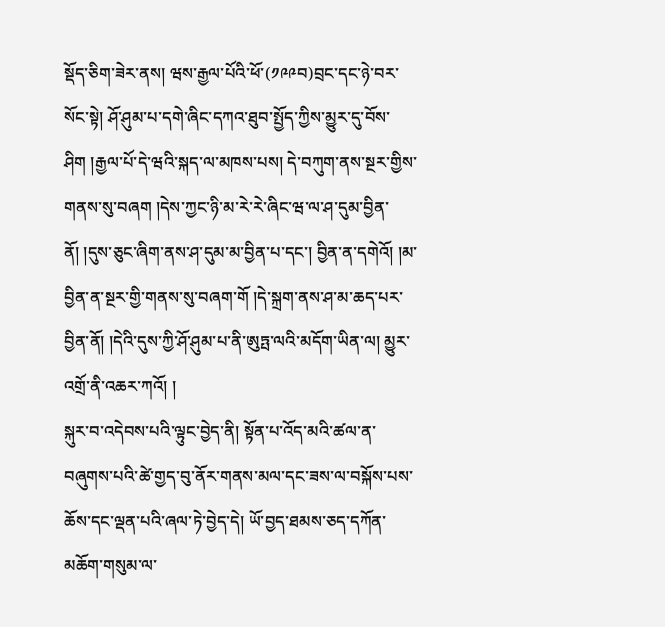སྡོད་ཅིག་ཟེར་ནས། ཝས་རྒྱལ་པོའི་ཕོ་(༡༩༩བ)བྲང་དང་ཉེ་བར་སོང་སྟེ། ཤོ་ཤུམ་པ་དགེ་ཞིང་དཀའ་ཐུབ་སྤྱོད་ཀྱིས་མྱུར་དུ་བོས་ཤིག །རྒྱལ་པོ་དེ་ཝའི་སྐད་ལ་མཁས་པས། དེ་བཀུག་ནས་སྔར་གྱིས་གནས་སུ་བཞག །དེས་ཀྱང་ཉི་མ་རེ་རེ་ཞིང་ཝ་ལ་ཤ་དུམ་བྱིན་ནོ། །དུས་ཅུང་ཞིག་ནས་ཤ་དུམ་མ་བྱིན་པ་དང་། བྱིན་ན་དགེའོ། །མ་བྱིན་ན་སྔར་གྱི་གནས་སུ་བཞག་གོ །དེ་སྐྲག་ནས་ཤ་མ་ཆད་པར་བྱིན་ནོ། །དེའི་དུས་ཀྱི་ཤོ་ཤུམ་པ་ནི་ཨུཏྤ་ལའི་མདོག་ཡིན་ལ། མྱུར་འགྲོ་ནི་འཆར་ཀའོ། །
སྐུར་བ་འདེབས་པའི་ལྟུང་བྱེད་ནི། སྟོན་པ་འོད་མའི་ཚལ་ན་བཞུགས་པའི་ཚེ་གྱད་བུ་ནོར་གནས་མལ་དང་ཟས་ལ་བསྐོས་པས་ཆོས་དང་ལྡན་པའི་ཞལ་ཏེ་བྱེད་དེ། ཡོ་བྱད་ཐམས་ཅད་དཀོན་མཆོག་གསུམ་ལ་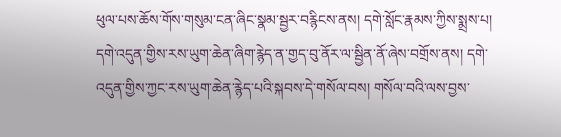ཕུལ་པས་ཆོས་གོས་གསུམ་ངན་ཞིང་སྣམ་སྦྱར་བརྙིངས་ནས། དགེ་སློང་རྣམས་ཀྱིས་སྨྲས་པ། དགེ་འདུན་གྱིས་རས་ཡུག་ཆེན་ཞིག་རྙེད་ན་གྱད་བུ་ནོར་ལ་སྦྱིན་ནོ་ཞེས་བགྲོས་ནས། དགེ་འདུན་གྱིས་ཀྱང་རས་ཡུག་ཆེན་རྙེད་པའི་སྐབས་དེ་གསོལ་བས། གསོལ་བའི་ལས་བྱས་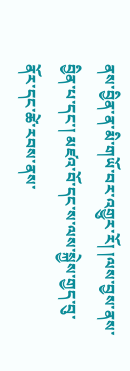ནས་བྱིན་ན་མི་གཡོ་བར་འགྱུར་རོ། །ལས་བྱས་ནས་བྱིན་པ་དང་། མཛའ་བོ་དང་ས་ལས་སྐྱེས་གྱད་བུ་ནོར་དང་ཚེ་རབས་ནས་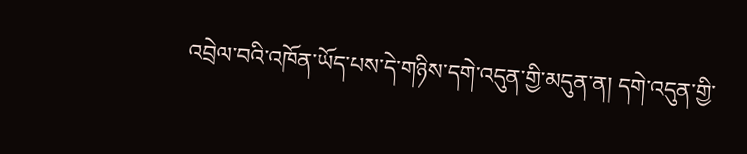འབྲེལ་བའི་འཁོན་ཡོད་པས་དེ་གཉིས་དགེ་འདུན་གྱི་མདུན་ན། དགེ་འདུན་གྱི་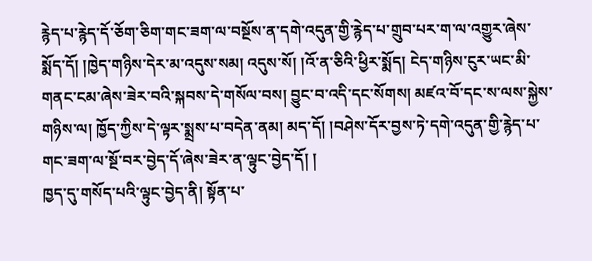རྙེད་པ་རྙེད་དོ་ཅོག་ཅིག་གང་ཟག་ལ་བསྔོས་ན་དགེ་འདུན་གྱི་རྙེད་པ་གྲུབ་པར་ག་ལ་འགྱུར་ཞེས་སྨོད་དོ། །ཁྱེད་གཉིས་དེར་མ་འདུས་སམ། འདུས་སོ། །འོ་ན་ཅིའི་ཕྱིར་སྨོད། ངེད་གཉིས་ངུར་ཡང་མི་གནང་ངམ་ཞེས་ཟེར་བའི་སྐབས་དེ་གསོལ་བས། བྱུང་བ་འདི་དང་སོགས། མཛའ་བོ་དང་ས་ལས་སྐྱེས་གཉིས་ལ། ཁྱོད་ཀྱིས་དེ་ལྟར་སྨྲས་པ་བདེན་ནམ། མད་དོ། །བཤེས་དོར་བྱས་ཏེ་དགེ་འདུན་གྱི་རྙེད་པ་གང་ཟག་ལ་སྔོ་བར་བྱེད་དོ་ཞེས་ཟེར་ན་ལྟུང་བྱེད་དོ། །
ཁྱད་དུ་གསོད་པའི་ལྟུང་བྱེད་ནི། སྟོན་པ་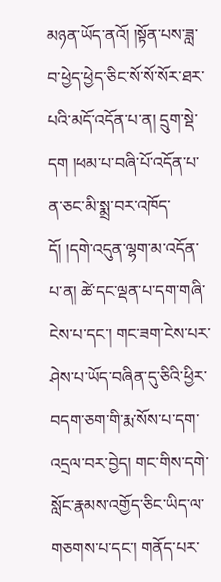མཉན་ཡོད་ནའོ། །སྟོན་པས་ཟླ་བ་ཕྱེད་ཕྱེད་ཅིང་སོ་སོ་སོར་ཐར་པའི་མདོ་འདོན་པ་ན། དྲུག་སྡེ་དག །ཕམ་པ་བཞི་པོ་འདོན་པ་ན་ཅང་མི་སྨྲ་བར་འཁོད་དོ། །དགེ་འདུན་ལྷག་མ་འདོན་པ་ན། ཚེ་དང་ལྡན་པ་དག་གཞི་ངེས་པ་དང་། གང་ཟག་ངེས་པར་ཤེས་པ་ཡོད་བཞིན་དུ་ཅིའི་ཕྱིར་བདག་ཅག་གི་རྨ་སོས་པ་དག་འདྲལ་བར་བྱེད། གང་གིས་དགེ་སློང་རྣམས་འགྱོད་ཅིང་ཡིད་ལ་གཅགས་པ་དང་། གནོད་པར་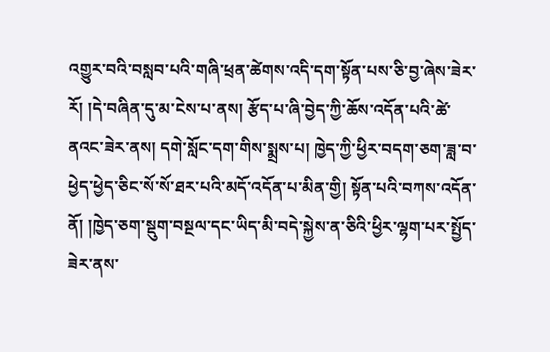འགྱུར་བའི་བསླབ་པའི་གཞི་ཕྲན་ཚེགས་འདི་དག་སྟོན་པས་ཅི་བྱ་ཞེས་ཟེར་རོ། །དེ་བཞིན་དུ་མ་ངེས་པ་ནས། རྩོད་པ་ཞི་བྱེད་ཀྱི་ཆོས་འདོན་པའི་ཚེ་ནའང་ཟེར་ནས། དགེ་སློང་དག་གིས་སྨྲས་པ། ཁྱེད་ཀྱི་ཕྱིར་བདག་ཅག་ཟླ་བ་ཕྱེད་ཕྱེད་ཅིང་སོ་སོ་ཐར་པའི་མདོ་འདོན་པ་མིན་གྱི། སྟོན་པའི་བཀས་འདོན་ནོ། །ཁྱེད་ཅག་སྡུག་བསྔལ་དང་ཡིད་མི་བདེ་སྐྱེས་ན་ཅིའི་ཕྱིར་ལྷག་པར་སྤྱོད་ཟེར་ནས་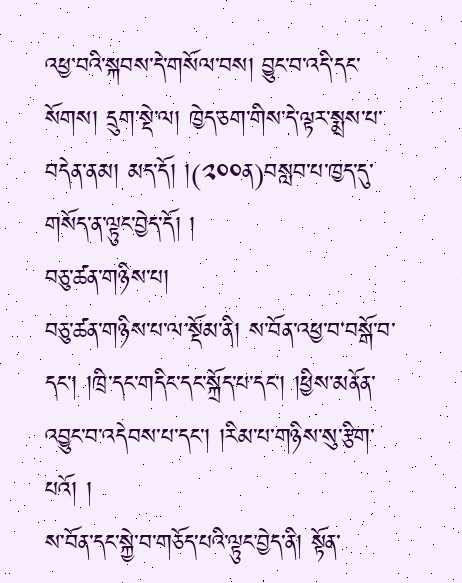འཕྱ་བའི་སྐབས་དེ་གསོལ་བས། བྱུང་བ་འདི་དང་སོགས། དྲུག་སྡེ་ལ། ཁྱེད་ཅག་གིས་དེ་ལྟར་སྨྲས་པ་བདེན་ནམ། མད་དོ། །(༢༠༠ན)བསླབ་པ་ཁྱད་དུ་གསོད་ན་ལྟུང་བྱེད་དོ། །
བཅུ་ཚན་གཉིས་པ།
བཅུ་ཚན་གཉིས་པ་ལ་སྡོམ་ནི། ས་བོན་འཕྱ་བ་བསྒོ་བ་དང་། །ཁྲི་དང་གདིང་དང་སྐྲོད་པ་དང་། །ཕྱིས་མནོན་འབྱུང་བ་འདེབས་པ་དང་། །རིམ་པ་གཉིས་སུ་རྩིག་པའོ། །
ས་བོན་དང་སྐྱེ་བ་གཅོད་པའི་ལྟུང་བྱེད་ནི། སྟོན་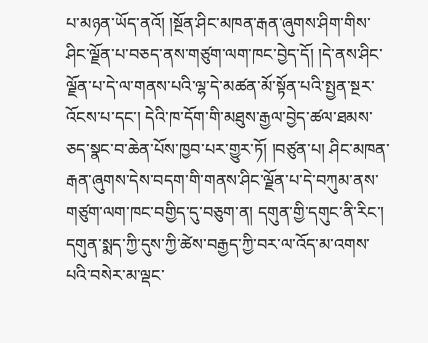པ་མཉན་ཡོད་ནའོ། །སྔོན་ཤིང་མཁན་རྒན་ཞུགས་ཤིག་གིས་ཤིང་ལྗོན་པ་བཅད་ནས་གཙུག་ལག་ཁང་བྱེད་དོ། །དེ་ནས་ཤིང་ལྗོན་པ་དེ་ལ་གནས་པའི་ལྷ་དེ་མཚན་མོ་སྟོན་པའི་སྤྱན་སྔར་འོངས་པ་དང་། དེའི་ཁ་དོག་གི་མཐུས་རྒྱལ་བྱེད་ཚལ་ཐམས་ཅད་སྣང་བ་ཆེན་པོས་ཁྱབ་པར་གྱུར་ཏོ། །བཙུན་པ། ཤིང་མཁན་རྒན་ཞུགས་དེས་བདག་གི་གནས་ཤིང་ལྗོན་པ་དེ་བཀུམ་ནས་གཙུག་ལག་ཁང་བགྱིད་དུ་བཅུག་ན། དགུན་གྱི་དགུང་ནི་རིང་། དགུན་སྨད་ཀྱི་དུས་ཀྱི་ཚེས་བརྒྱད་ཀྱི་བར་ལ་འོད་མ་འགས་པའི་བསེར་མ་ལྡང་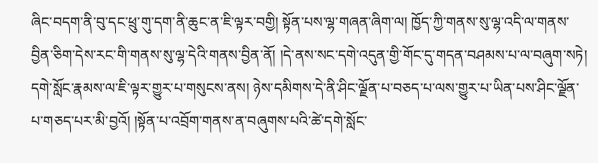ཞིང་བདག་ནི་བུ་དང་ཕྲུ་གུ་དག་ནི་ཆུང་ན་ཇི་ལྟར་བགྱི། སྟོན་པས་ལྷ་གཞན་ཞིག་ལ། ཁྱོད་ཀྱི་གནས་སུ་ལྷ་འདི་ལ་གནས་བྱིན་ཅིག་དེས་རང་གི་གནས་སུ་ལྷ་དེའི་གནས་བྱིན་ནོ། །དེ་ནས་སང་དགེ་འདུན་གྱི་གོང་དུ་གདན་བཤམས་པ་ལ་བཞུག་སཏེ། དགེ་སློང་རྣམས་ལ་ཇི་ལྟར་གྱུར་པ་གསུངས་ནས། ཉེས་དམིགས་དེ་ནི་ཤིང་ལྗོན་པ་བཅད་པ་ལས་གྱུར་པ་ཡིན་པས་ཤིང་ལྗོན་པ་གཅད་པར་མི་བྱའོ། །སྟོན་པ་འབྲོག་གནས་ན་བཞུགས་པའི་ཚེ་དགེ་སློང་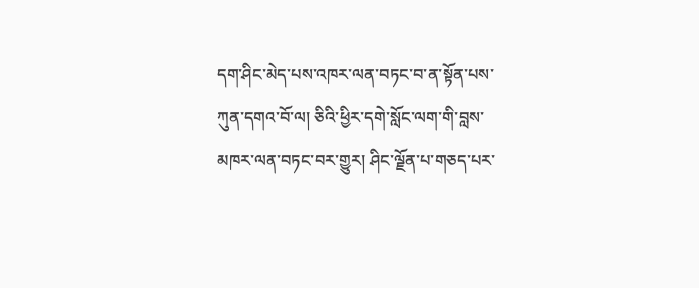དག་ཤིང་མེད་པས་འཁར་ལན་བཏང་བ་ན་སྟོན་པས་ཀུན་དགའ་བོ་ལ། ཅིའི་ཕྱིར་དགེ་སློང་ལག་གི་བླས་མཁར་ལན་བཏང་བར་གྱུར། ཤིང་ལྗོན་པ་གཅད་པར་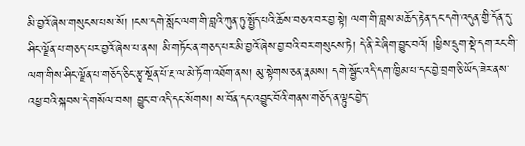མི་བྱའོ་ཞེས་གསུངས་པས་སོ། །ངས་དགེ་སློང་ལག་གི་བླའི་ཀུན་ཏུ་སྤྱོད་པའི་ཆོས་བཅའ་བར་བྱ་སྟེ། ལག་གི་བླས་མཆོད་རྟེན་དང་དགེ་འདུན་གྱི་དོན་དུ་ཤིང་ལྗོན་པ་གཅད་པར་བྱའོ་ཞེས་པ་ནས། མི་གཏོང་ན་གཅད་པར་མི་བྱའོ་ཞེས་བྱ་བའི་བར་གསུངས་ཏེ། དེ་ནི་རེ་ཞིག་བྱུང་བའོ། །ཕྱིས་དྲུག་སྡེ་དག་རང་གི་ལག་གིས་ཤིང་ལྗོན་པ་གཅོད་ཅིང་རྩྭ་སྔོན་པོ་རྔ་ལ་མེ་ཏོག་འཐོག་ནས། མུ་སྟེགས་ཅན་རྣམས། དགེ་སྦྱོང་འདི་དག་ཁྱིམ་པ་དང་བྱེ་བྲག་ཅི་ཡོད་ཟེར་ནས་འཕྱ་བའི་སྐབས་དེ་གསོལ་བས། བྱུང་བ་འདི་དང་སོགས། ས་བོན་དང་འབྱུང་བོའི་གནས་གཅོད་ན་ལྟུང་བྱེད་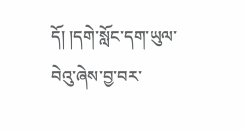དོ། །དགེ་སློང་དག་ཡུལ་བེའུ་ཞེས་བྱ་བར་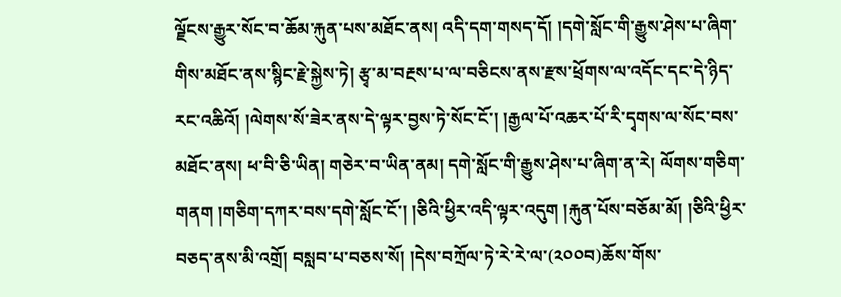ལྗོངས་རྒྱུར་སོང་བ་ཆོམ་རྐུན་པས་མཐོང་ནས། འདི་དག་གསད་དོ། །དགེ་སློང་གི་རྒྱུས་ཤེས་པ་ཞིག་གིས་མཐོང་ནས་སྙིང་རྗེ་སྐྱེས་ཏེ། རྩྭ་མ་བརྔས་པ་ལ་བཅིངས་ནས་རྫས་ཕྲོགས་ལ་འདོང་དང་དེ་ཉིད་རང་འཆིའོ། །ལེགས་སོ་ཟེར་ནས་དེ་ལྟར་བྱས་ཏེ་སོང་ངོ་། །རྒྱལ་པོ་འཆར་པོ་རི་དྭགས་ལ་སོང་བས་མཐོང་ནས། ཕ་བི་ཅི་ཡིན། གཅེར་བ་ཡིན་ནམ། དགེ་སློང་གི་རྒྱུས་ཤེས་པ་ཞིག་ན་རེ། ལོགས་གཅིག་གནག །གཅིག་དཀར་བས་དགེ་སློང་ངོ་། །ཅིའི་ཕྱིར་འདི་ལྟར་འདུག །རྐུན་པོས་བཅོམ་མོ། །ཅིའི་ཕྱིར་བཅད་ནས་མི་འགྲོ། བསླབ་པ་བཅས་སོ། །དེས་བཀྲོལ་ཏེ་རེ་རེ་ལ་(༢༠༠བ)ཆོས་གོས་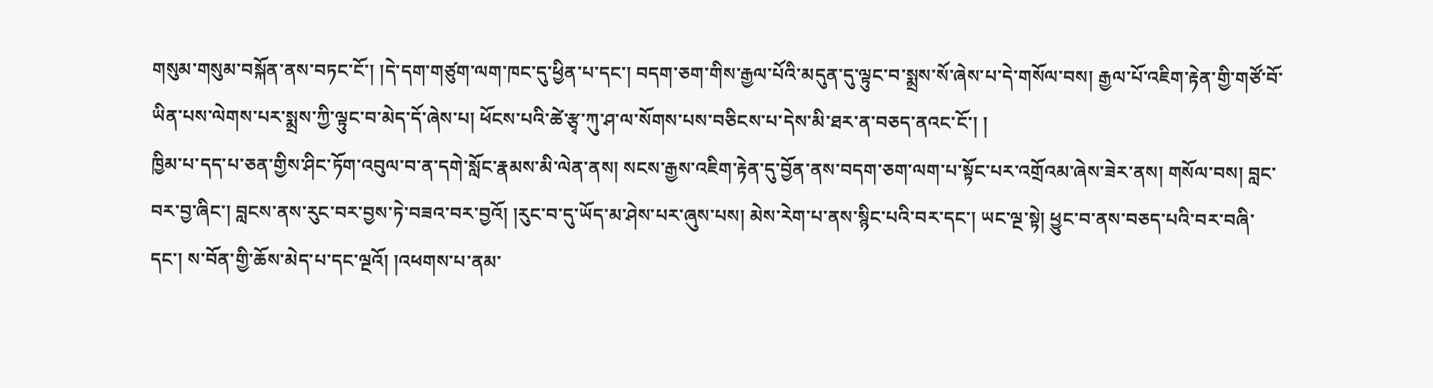གསུམ་གསུམ་བསྐོན་ནས་བཏང་ངོ་། །དེ་དག་གཙུག་ལག་ཁང་དུ་ཕྱིན་པ་དང་། བདག་ཅག་གིས་རྒྱལ་པོའི་མདུན་དུ་ལྟུང་བ་སྨྲས་སོ་ཞེས་པ་དེ་གསོལ་བས། རྒྱལ་པོ་འཇིག་རྟེན་གྱི་གཙོ་བོ་ཡིན་པས་ལེགས་པར་སྨྲས་ཀྱི་ལྟུང་བ་མེད་དོ་ཞེས་པ། ཕོངས་པའི་ཚེ་རྩྭ་ཀུ་ཤ་ལ་སོགས་པས་བཅིངས་པ་དེས་མི་ཐར་ན་བཅད་ནའང་ངོ་། །
ཁྱིམ་པ་དད་པ་ཅན་གྱིས་ཤིང་ཏོག་འབུལ་བ་ན་དགེ་སློང་རྣམས་མི་ལེན་ནས། སངས་རྒྱས་འཇིག་རྟེན་དུ་བྱོན་ནས་བདག་ཅག་ལག་པ་སྟོང་པར་འགྲོའམ་ཞེས་ཟེར་ནས། གསོལ་བས། བླང་བར་བྱ་ཞིང་། བླངས་ནས་རུང་བར་བྱས་ཏེ་བཟའ་བར་བྱའོ། །རུང་བ་དུ་ཡོད་མ་ཤེས་པར་ཞུས་པས། མེས་རེག་པ་ནས་སྙིང་པའི་བར་དང་། ཡང་ལྔ་སྟེ། ཕྱུང་བ་ནས་བཅད་པའི་བར་བཞི་དང་། ས་བོན་གྱི་ཆོས་མེད་པ་དང་ལྔའོ། །འཕགས་པ་ནམ་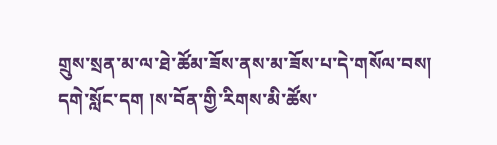གྲུས་སྲན་མ་ལ་ཐེ་ཚོམ་ཟོས་ནས་མ་ཟོས་པ་དེ་གསོལ་བས། དགེ་སློང་དག །ས་བོན་གྱི་རིགས་མི་ཚོས་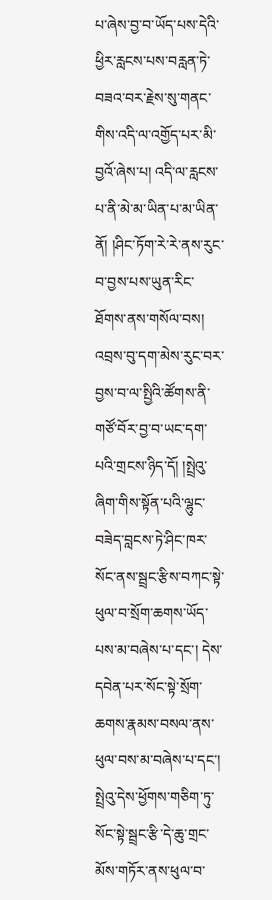པ་ཞེས་བྱ་བ་ཡོད་པས་དེའི་ཕྱིར་རླངས་པས་བརླན་ཏེ་བཟའ་བར་རྗེས་སུ་གནང་གིས་འདི་ལ་འགྱོད་པར་མི་བྱའོ་ཞེས་པ། འདི་ལ་རླངས་པ་ནི་མེ་མ་ཡིན་པ་མ་ཡིན་ནོ། །ཤིང་ཏོག་རེ་རེ་ནས་རུང་བ་བྱས་པས་ཡུན་རིང་ཐོགས་ནས་གསོལ་བས། འབྲས་བུ་དག་མེས་རུང་བར་བྱས་བ་ལ་སྤྱིའི་ཚོགས་ནི་གཙོ་བོར་བྱ་བ་ཡང་དག་པའི་གྲངས་ཉིད་དོ། །སྤྲེའུ་ཞིག་གིས་སྟོན་པའི་ལྷུང་བཟེད་བླངས་ཏེ་ཤིང་ཁར་སོང་ནས་སྦྲང་རྩིས་བཀང་སྟེ་ཕུལ་བ་སྲོག་ཆགས་ཡོད་པས་མ་བཞེས་པ་དང་། དེས་དབེན་པར་སོང་སྟེ་སྲོག་ཆགས་རྣམས་བསལ་ནས་ཕུལ་བས་མ་བཞེས་པ་དང་། སྤྲེའུ་དེས་ཕྱོགས་གཅིག་ཏུ་སོང་སྟེ་སྦྲང་རྩི་དེ་ཆུ་གྲང་མོས་གཏོར་ནས་ཕུལ་བ་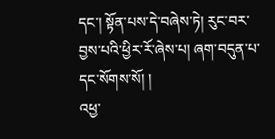དང་། སྟོན་པས་དེ་བཞེས་ཏེ། རུང་བར་བྱས་པའི་ཕྱིར་རོ་ཞེས་པ། ཞག་བདུན་པ་དང་སོགས་སོ། །
འཕྱ་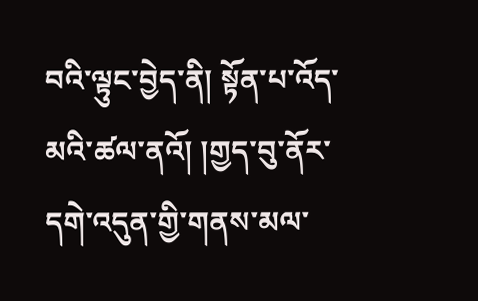བའི་ལྟུང་བྱེད་ནི། སྟོན་པ་འོད་མའི་ཚལ་ནའོ། །གྱད་བུ་ནོར་དགེ་འདུན་གྱི་གནས་མལ་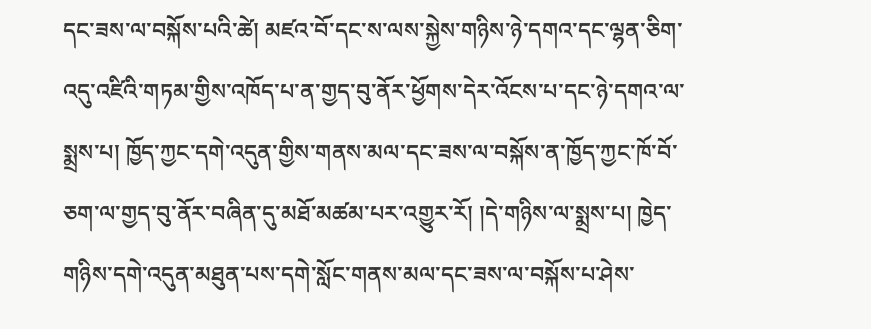དང་ཟས་ལ་བསྐོས་པའི་ཚེ། མཛའ་བོ་དང་ས་ལས་སྐྱེས་གཉིས་ཉེ་དགའ་དང་ལྷན་ཅིག་འདུ་འཛིའི་གཏམ་གྱིས་འཁོད་པ་ན་གྱད་བུ་ནོར་ཕྱོགས་དེར་འོངས་པ་དང་ཉེ་དགའ་ལ་སྨྲས་པ། ཁྱོད་ཀྱང་དགེ་འདུན་གྱིས་གནས་མལ་དང་ཟས་ལ་བསྐོས་ན་ཁྱོད་ཀྱང་ཁོ་བོ་ཅག་ལ་གྱད་བུ་ནོར་བཞིན་དུ་མཐོ་མཚམ་པར་འགྱུར་རོ། །དེ་གཉིས་ལ་སྨྲས་པ། ཁྱེད་གཉིས་དགེ་འདུན་མཐུན་པས་དགེ་སློང་གནས་མལ་དང་ཟས་ལ་བསྐོས་པ་ཤེས་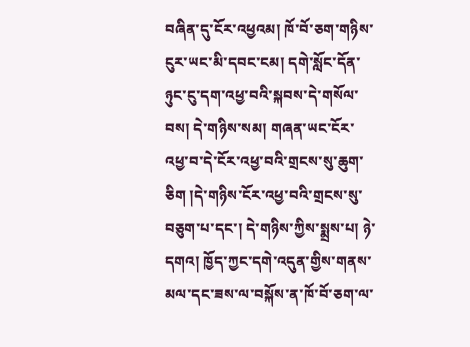བཞིན་དུ་ངོར་འཕྱའམ། ཁོ་བོ་ཅག་གཉིས་ངུར་ཡང་མི་དབང་ངམ། དགེ་སློང་དོན་ཉུང་ངུ་དག་འཕྱ་བའི་སྐབས་དེ་གསོལ་བས། དེ་གཉིས་སམ། གཞན་ཡང་ངོར་འཕྱ་བ་དེ་ངོར་འཕྱ་བའི་གྲངས་སུ་ཆུག་ཅིག །དེ་གཉིས་ངོར་འཕྱ་བའི་གྲངས་སུ་བཅུག་པ་དང་། དེ་གཉིས་ཀྱིས་སྨྲས་པ། ཉེ་དགའ། ཁྱོད་ཀྱང་དགེ་འདུན་གྱིས་གནས་མལ་དང་ཟས་ལ་བསྐོས་ན་ཁོ་བོ་ཅག་ལ་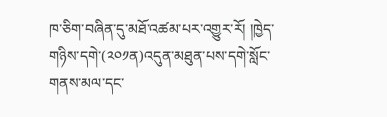ཁ་ཅིག་བཞིན་དུ་མཐོ་འཚམ་པར་འགྱུར་རོ། །ཁྱེད་གཉིས་དགེ་(༢༠༡ན)འདུན་མཐུན་པས་དགེ་སློང་གནས་མལ་དང་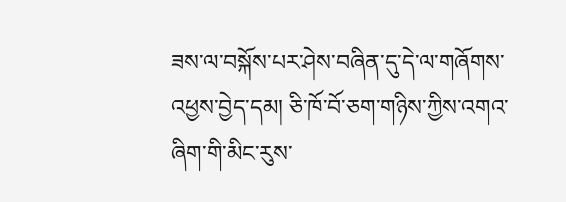ཟས་ལ་བསྐོས་པར་ཤེས་བཞིན་དུ་དེ་ལ་གཞོགས་འཕྱས་བྱེད་དམ། ཅི་ཁོ་བོ་ཅག་གཉིས་ཀྱིས་འགའ་ཞིག་གི་མིང་རུས་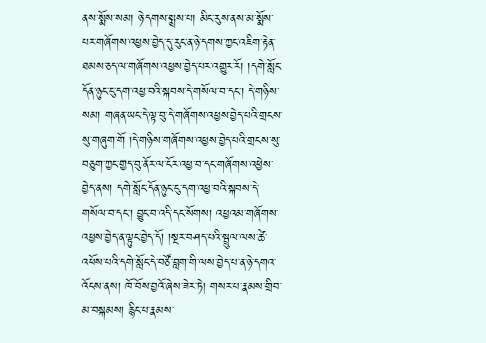ནས་སྨོས་སམ། ཉེ་དགས་སྨྲས་པ། མིང་རུས་ནས་མ་སྨོས་པར་གཞོགས་འཕྱས་བྱེད་དུ་རུང་ན་ཉེ་དགས་ཀྱང་འཇིག་རྟེན་ཐམས་ཅད་ལ་གཞོགས་འཕྱས་བྱེད་པར་འགྱུར་རོ། །དགེ་སློང་དོན་ཉུང་ངུ་དག་འཕྱ་བའི་སྐབས་དེ་གསོལ་བ་དང་། དེ་གཉིས་སམ། གཞན་ཡང་དེ་ལྟ་བུ་དེ་གཞོགས་འཕྱས་བྱེད་པའི་གྲངས་སུ་གཞུག་གོ །དེ་གཉིས་གཞོགས་འཕྱས་བྱེད་པའི་གྲངས་སུ་བཅུག་ཀྱང་གྱད་བུ་ནོར་ལ་ངོར་འཕྱ་བ་དང་གཞོགས་འཕྱེས་བྱེད་ནས། དགེ་སློང་དོན་ཉུང་ངུ་དག་འཕྱ་བའི་སྐབས་དེ་གསོལ་བ་དང་། བྱུང་བ་འདི་དང་སོགས། འཕྱའམ་གཞོགས་འཕྱས་བྱེད་ན་ལྟུང་བྱེད་དོ། །སྔར་བཤད་པའི་སྦྲུལ་ལས་ཚེ་འཕོས་པའི་དགེ་སློང་དེ་བཙོ་བླག་གི་ལས་བྱེད་པ་ན་ཉེ་དགའ་འོངས་ནས། ཁོ་བོས་བྱའོ་ཞེས་ཟེར་ཏེ། གསར་པ་རྣམས་གྲིབ་མ་བསྐམས། རྙིང་པ་རྣམས་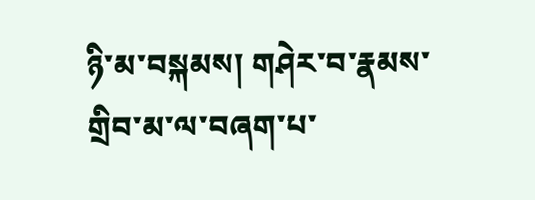ཉི་མ་བསྐམས། གཤེར་བ་རྣམས་གྲིབ་མ་ལ་བཞག་པ་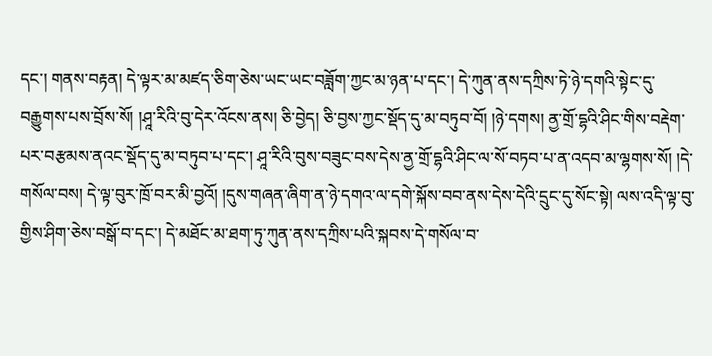དང་། གནས་བརྟན། དེ་ལྟར་མ་མཛད་ཅིག་ཅེས་ཡང་ཡང་བཟློག་ཀྱང་མ་ཉན་པ་དང་། དེ་ཀུན་ནས་དཀྲིས་ཏེ་ཉེ་དགའི་སྟེང་དུ་བརྒྱུགས་པས་བྲོས་སོ། །ཤཱ་རིའི་བུ་དེར་འོངས་ནས། ཅི་བྱེད། ཅི་བྱས་ཀྱང་སྡོད་དུ་མ་བཏུབ་བོ། །ཉེ་དགས། ནྱ་གྲོ་དྷའི་ཤིང་གིས་བརྡེག་པར་བརྩམས་ནའང་སྡོད་དུ་མ་བཏུབ་པ་དང་། ཤཱ་རིའི་བུས་བཟུང་བས་དེས་ནྱ་གྲོ་དྷའི་ཤིང་ལ་སོ་བཏབ་པ་ན་འདབ་མ་ལྷགས་སོ། །དེ་གསོལ་བས། དེ་ལྟ་བུར་ཁྲོ་བར་མི་བྱའོ། །དུས་གཞན་ཞིག་ན་ཉེ་དགའ་ལ་དགེ་སྐོས་བབ་ནས་དེས་དེའི་དྲུང་དུ་སོང་སྟེ། ལས་འདི་ལྟ་བུ་གྱིས་ཤིག་ཅེས་བསྒོ་བ་དང་། དེ་མཐོང་མ་ཐག་ཏུ་ཀུན་ནས་དཀྲིས་པའི་སྐབས་དེ་གསོལ་བ་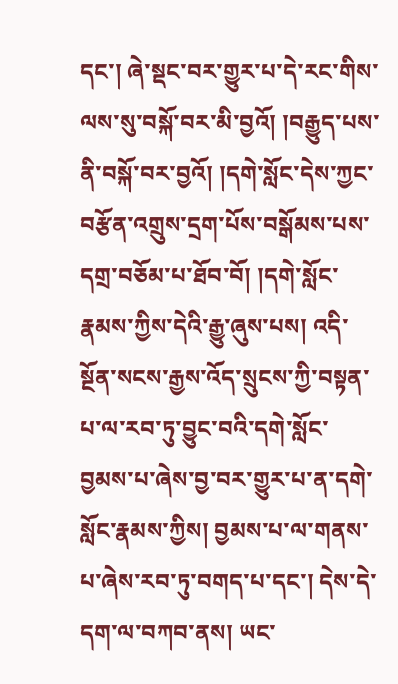དང་། ཞེ་སྡང་བར་གྱུར་པ་དེ་རང་གིས་ལས་སུ་བསྐོ་བར་མི་བྱའོ། །བརྒྱུད་པས་ནི་བསྐོ་བར་བྱའོ། །དགེ་སློང་དེས་ཀྱང་བརྩོན་འགྲུས་དྲག་པོས་བསྒོམས་པས་དགྲ་བཅོམ་པ་ཐོབ་བོ། །དགེ་སློང་རྣམས་ཀྱིས་དེའི་རྒྱུ་ཞུས་པས། འདི་སྔོན་སངས་རྒྱས་འོད་སྲུངས་ཀྱི་བསྟན་པ་ལ་རབ་ཏུ་བྱུང་བའི་དགེ་སློང་བྱམས་པ་ཞེས་བྱ་བར་གྱུར་པ་ན་དགེ་སློང་རྣམས་ཀྱིས། བྱམས་པ་ལ་གནས་པ་ཞེས་རབ་ཏུ་བགད་པ་དང་། དེས་དེ་དག་ལ་བཀབ་ནས། ཡང་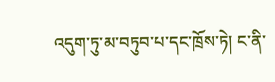འདུག་ཏུ་མ་བཏུབ་པ་དང་ཁྲོས་ཏེ། ང་ནི་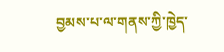བྱམས་པ་ལ་གནས་ཀྱི་ཁྱེད་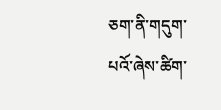ཅག་ནི་གདུག་པའོ་ཞེས་ཚིག་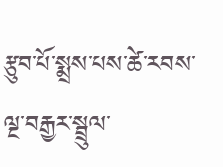རྩུབ་པོ་སྨྲས་པས་ཚེ་རབས་ལྔ་བརྒྱར་སྦྲུལ་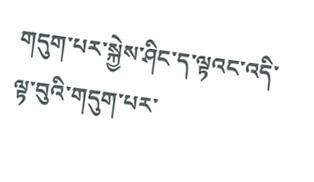གདུག་པར་སྐྱེས་ཤིང་ད་ལྟའང་འདི་ལྟ་བུའི་གདུག་པར་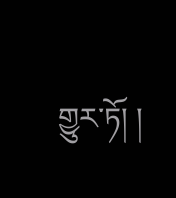གྱུར་ཏོ། །